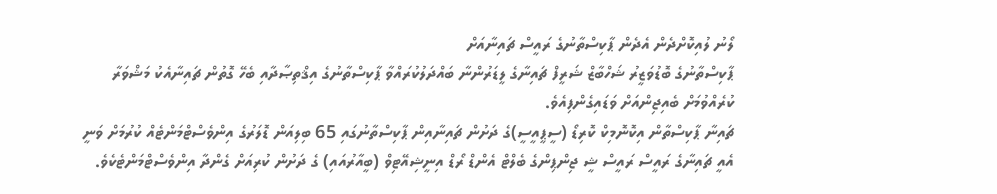ލޯނު ލުއިކޮށްދެން އެދެން ޕާކިސްތާނުގެ ރައީސް ޗައިނާއަށް
ޕާކިސްތާނުގެ ބޮޑުވަޒީރު ޝަހްބާޒް ޝަރީފް ޗައިނާގެ ލީޑަރުންނާ ބައްދަލުކުރައްވާ ޕާކިސްތާނުގެ އިޤްތިޞާދާއި ބެހޭ ގޮތުން ޗައިނާއެކު މަޝްވަރާ ކުރެއްވުމަށް ބެއިޖިންއަށް ވަޑައިގެންފިއެވެ.
ޗައިނާ ޕާކިސްތާން އިކޮނޮމިކް ކޮރިޑޯ (ސީޕީއީސީ)ގެ ދަށުން ޗައިނާއިން ޕާކިސްތާނުގައި 65 ބިލިއަން ޑޮލަރުގެ އިންވެސްޓްމަންޓެއް ކުރުމަށް ވަނީ އެއީ ޗައިނާގެ ރައީސް ރައީސް ޝީ ޖިންޕިންގެ ބެލްޓް އެންޑް ރޯޑް އިނީޝިއޭޓިވް (ބީއާރުއައި) ގެ ދަށުން ކުރިއަށް ގެންދާ އިންވެސްޓްމަންޓެކެވެ.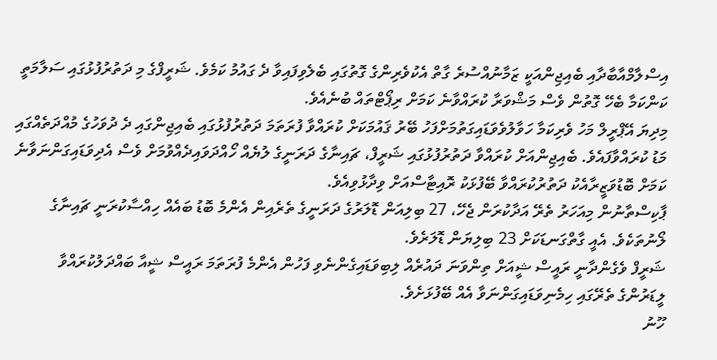އިސްލާމްއާބާދާއި ބެއިޖިންއަކީ ޒަމާނުއްސުރެ ގާތް އެކުވެރިންގެ ގޮތުގައި ބެލެވިފައިވާ ދެ ގައުމު ކަމެވެ. ޝަރީފްގެ މި ދަތުރުފުޅުގައި ސަލާމަތީ ކަންކަމާ ބެހޭ ގޮތުން ވެސް މަޝްވަރާ ކުރައްވާނެ ކަމަށް ރިޕޯޓްތައް ބުނެއެވެ.
މިދިޔަ އޭޕްރީލް މަހު ވެރިކަމާ ހަވާލުވެވަޑައިގަތުމަށްފަހު ބޭރު ޤައުމަކަށް ކުރައްވާ ފުރަތަމަ ދަތުރުފުޅުގައި ބެއިޖިންގައި ދެ ދުވަހުގެ މުއްދަތެއްގައި މަޑު ކުރައްވާފައެވެ. ބެއިޖިންއަށް ކުރައްވާ ދަތުރުފުޅުގައި ޝަރީފް، ޗައިނާގެ ދަރަނީގެ ލުޔެއް ހޯއްދަވައިދެއްވުމަށް ވެސް އެދިވަޑައިގަންނަވާނެ ކަމަށް ބޮޑުވަޒީރާއެކު ދަތުރުކުރައްވާ ބޭފުޅަކު ރޮއިޓާސްއަށް ވިދާޅުވިއެވެ.
ޕާކިސްތާނުން މިއަހަރު ތެރޭ އަދާކުރަން ޖެހޭ، 27 ބިލިއަން ޑޮލަރުގެ ދަރަނީގެ ތެރެއިން އެންމެ ބޮޑު ބައެއް ހިއްސާކުރަނީ ޗައިނާގެ ލޯނުތަކެވެ. އެއީ ގާތްގަނޑަކަށް 23 ބިލިޔަން ޑޮލަރެވެ.
ޝަރީފް ވެގެންދާނީ ރައީސް ޝީއަށް ތިންވަނަ ދައުރެއް ލިބިވަޑައިގެންނެވި ފަހުން އެންމެ ފުރަތަމަ ރައީސް ޝީއާ ބައްދަލުކުރައްވާ ލީޑަރުންގެ ތެރޭގައި ހިމެނިވަޑައިގަންނަވާ އެއް ބޭފުޅަށެވެ.
ހޫނު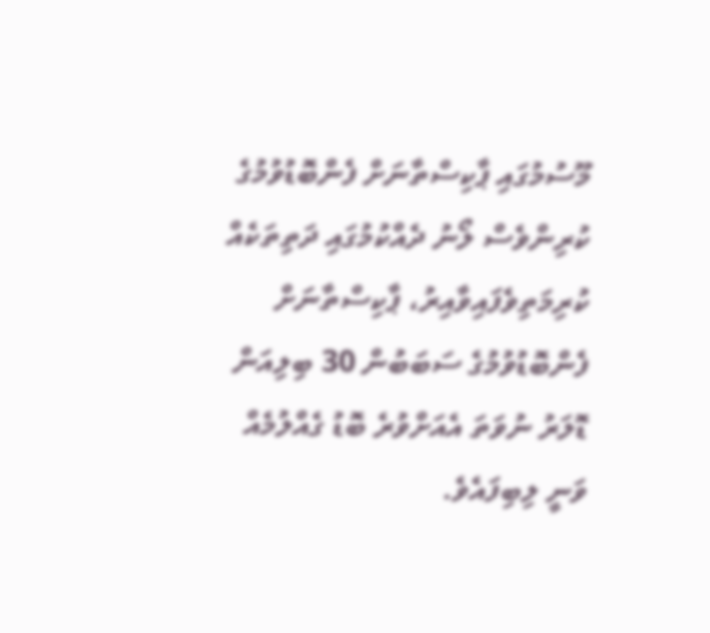މޫސުމުގައި ޕާކިސްތާނަށް ފެންބޮޑުވުމުގެ ކުރިންވެސް ލޯނު ދެއްކުމުގައި ދަތިތަކެއް ކުރިމަތިވެފައިވާއިރު، ޕާކިސްތާނަށް ފެންބޮޑުވުމުގެ ސަބަބުން 30 ބިލިއަން ޑޮލަރު ނުވަތަ އެއަށްވުރެ ބޮޑު ގެއްލުމެއް ވަނީ ލިބިފައެވެ.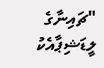"ޗައިނާގެ ލީޑަޝިޕާއެކު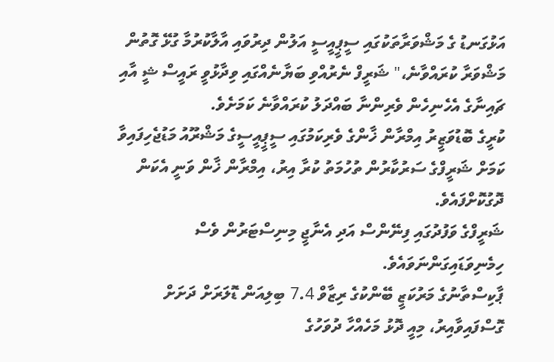އަޅުގަނޑު ގެ މަޝްވަރާތަކުގައި ސީޕީއީސީ އަލުން ދިރުވައި އާލާކުރުމާ ގުޅޭ ގޮތުން މަޝްވަރާ ކުރައްވާނެ،" ޝަރީފް ނެރުއްވި ބަޔާނެއްގައި ވިދާޅުވީ ރައީސް ޝީ އާއި ޗައިނާގެ އެހެނިހެން ވެރިންނާ ބައްދަލު ކުރައްވާނެ ކަމަށެވެ.
ކުރީގެ ބޮޑުވަޒީރު އިމްރާން ޚާންގެ ވެރިކަމުގައި ސީޕީއީސީގެ މަޝްރޫއު މަޑުޖެހިފައިވާ ކަމަށް ޝަރީފްގެ ސަރުކާރުން ތުހުމަތު ކުރާ އިރު، އިމްރާން ޚާން ވަނީ އެކަން ދޮގުކޮށްފައެވެ.
ޝަރީފްގެ ވަފުދުގައި ފިނޭންސް އަދި އެނާޖީ މިނިސްޓަރުން ވެސް ހިމެނިވަޑައިގަންނަވައެވެ.
ޕާކިސްތާނުގެ މަރުކަޒީ ބޭންކުގެ ރިޒާވް 7.4 ބިލިއަން ޑޮލަރަށް ދަށަށް ގޮސްފައިވާއިރު، މިއީ ދޮޅު މަހެއްހާ ދުވަހުގެ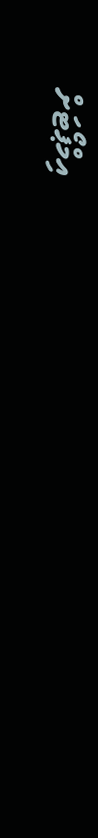އިމްޕޯޓަށް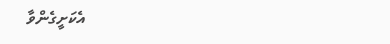އެކަށީގެންވާ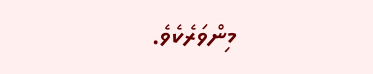މިންވަރެކެވެ.